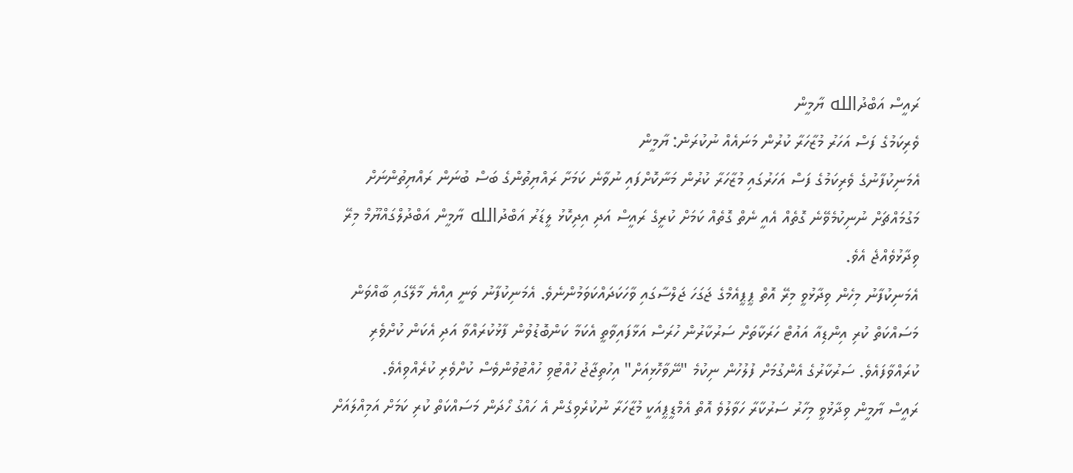ރައީސް އަބްދުالله ޔާމީން
ވެރިކަމުގެ ފަސް އަހަރު މުޒާހަރާ ކުރުން މަނައެއް ނުކުރަން: ޔާމީން
އެމަނިކުފާނުގެ ވެރިކަމުގެ ފަސް އަހަރުގައި މުޒާހަރާ ކުރުން މަނާކޮށްފައި ނުވާނެ ކަމަށާ ރައްޔިތުންގެ ބަސް ބުނަން ރައްޔިތުންނަށް މަގުމައްޗަށް ނުނިކުމެވޭނެ ގޮތެއް އެއީ ނެތް ގޮތެއް ކަމަށް ކުރީގެ ރައީސް އަދި އިދިކޮޅު ލީޑަރު އަބްދުالله ޔާމީން އަބްދުލްގައްޔޫމް މިރޭ ވިދާޅުވެއްޖެ އެވެ.
އެމަނިކުފާނު މިހެން ވިދާޅުވީ މިރޭ އޮތް ޕީޕީއެމްގެ ޖަގަހަ ޖަލްސާގައި ވާހަކަދައްކަވަމުންނެވެ. އެމަނިކުފާނު ވަނީ އިއްޔެ މާލޭގައި ބާއްވަން މަސައްކަތް ކުރި އިންޑިއާ އައުޓް ހަރަކާތަށް ސަރުކާރުން ހުރަސް އަޅާފައިވާތީ އެކަމާ ކަންބޮޑުވުން ފާޅުކުރައްވާ އަދި އެކަން ކުށްވެރި ކުރައްވާފައެވެ. ސަރުކާރުގެ އެންގުމަށް ފުލުހުން ނިކުމެ "ނޭވާހޮޅިއަށް" އިހުތިޖާޖު ހުއްޓުވި ހުއްޓުވުންވެސް ކުށްވެރި ކުރެއްވިއެވެ.
ރައީސް ޔާމީން ވިދާޅުވީ މިހާރު ސަރުކާރާ ހަވާލުވެ އޮތް އެމްޑީޕީއަކީ މުޒާހަރާ ނުކުރެވިގެން އެ ހައްގު ހޯދަން މަސައްކަތް ކުރި ކަމަށް އަމިއްލައަށް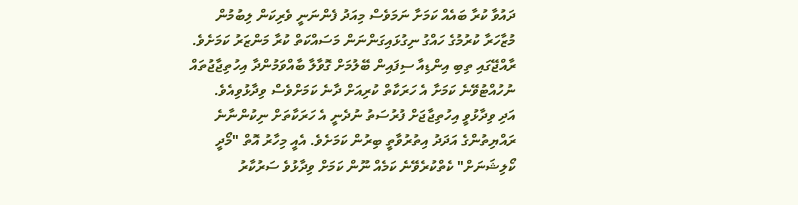ދައުވާ ކުރާ ބައެއް ކަމަށާ ނަމަވެސް މިއަދު ފެންނަނީ ވެރިކަން ލިބުމުން މުޒާހަރާ ކުރުމުގެ ހައްގު ނިގުޅައިގަންނަން މަސައްކަތް ކުރާ މަންޒަރު ކަމަށެވެ. ރާއްޖޭގައި ތިބި އިންޑިއާ ސިފައިން ބޭލުމަށް ގޮވާލާ ބާއްވަމުންދާ އިހުތިޖާޖުތައް ނުހުއްޓުވޭނެ ކަމަށާ އެ ހަރަކާތް ކުރިއަށް ދާނެ ކަމަށްވެސް ވިދާޅުވިއެވެ.
އަދި ވިދާޅުވީ އިހުތިޖާޖަށް ފުރުސަތު ނުދެނީ އެ ހަރަކާތަށް ނިކުންނާނެ ރައްޔިތުންގެ އަދަދު އިތުރުވާތީ ބިރުން ކަމަށެވެ. އެއީ މިހާރު އޮތް "މޯދީ ކޯލިޝަނަށް" ކެތްކުރެވޭނެ ކަމެއް ނޫން ކަމަށް ވިދާޅުވެ ސަރުކާރު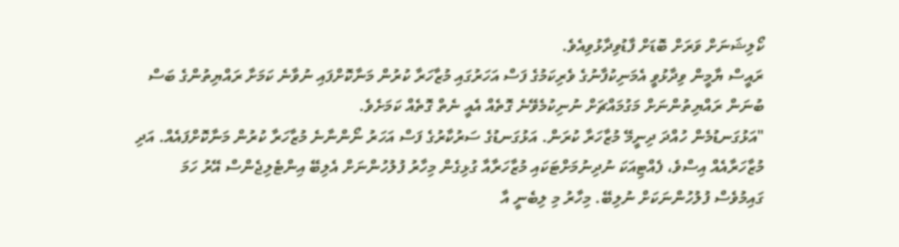ކޯލިޝަނަށް ވަރަށް ބޮޑަށް ފާޑުވިދާޅުވިއެވެ.
ރައީސް ޔާމީން ވިދާޅުވީ އެމަނިކުފާނުގެ ވެރިކަމުގެ ފަސް އަހަރުގައި މުޒާހަރާ ކުރުން މަނާކޮށްފައި ނުވާނެ ކަމަށާ ރައްޔިތުންގެ ބަސް ބުނަން ރައްޔިތުންނަށް މަގުމައްޗަށް ނުނިކުމެވޭނެ ގޮތެއް އެއީ ނެތް ގޮތެއް ކަމަށެވެ.
"އަޅުގަނޑުމެން ހުއްދަ ދިނީމޭ މުޒާހަރާ ކުރަން. އަޅުގަނޑުގެ ސަރުކާރުގެ ފަސް އަހަރު ނޯންނާނެ މުޒާހަރާ ކުރުން މަނާކޮށްފައެއް. އަދި މުޒާހަރާއެއް އިސްވެ، ފެއްޓިއަކަ ނުދިނުމަށްޓަކައި މުޒާހަރާއާ ގުޅިގެން މިހާރު ފުލުހުންނަށް އެލިބޭ އިންޓެލިޖެންސް އޭރު ހަމަ ގައިމުވެސް ފުލުހުންނަކަށް ނުލިބޭ. މިހާރު މި ލިބެނީ އާ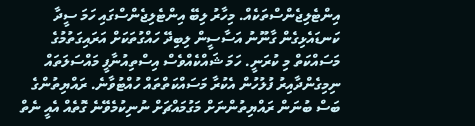އިންޓެލިޖެންސްތަކެއް. މިހާރު ލިބޭ އިންޓެލިޖެންސްގައި ހަމަ ސީދާ ކަނޑައެޅިގެން ގާނޫނު އަސާސީން ލިބިދޭ ހައްގުތަކަށް އަރައިގަތުމުގެ މަސައްކަތް މި ކުރަނީ. ހަމަ ޝައްކެއްވެސް އިސްތިއުނާފީ މައްސަލަތައް ނިމިގެންދާއިރު ފުލުހުން އެކުރާ މަސައްކަތްތައް ހުއްޓުވާނެ. ރައްޔިތުންގެ ބަސް ބުނަން ރައްޔިތުންނަށް މަގުމައްޗަށް ނުނިކުމެވޭނެ ގޮތެއް އެއީ ނެތް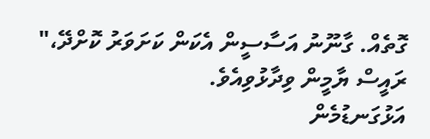ގޮތެއް. ގާނޫނު އަސާސީން އެކަން ކަށަވަރު ކޮށްދޭ،" ރައީސް ޔާމީން ވިދާޅުވިއެވެ.
އަޅުގަނޑުމެން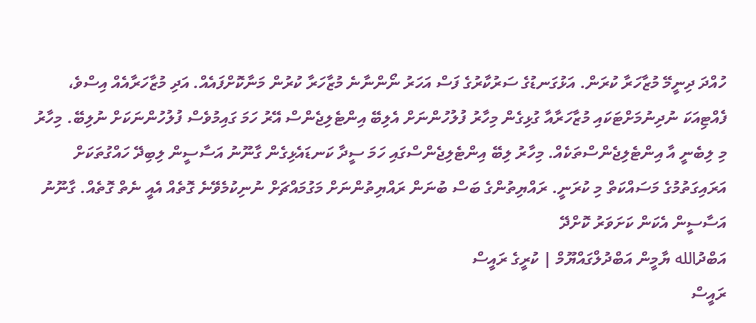ހުއްދަ ދިނީމޭ މުޒާހަރާ ކުރަން. އަޅުގަނޑުގެ ސަރުކާރުގެ ފަސް އަހަރު ނޯންނާނެ މުޒާހަރާ ކުރުން މަނާކޮށްފައެއް. އަދި މުޒާހަރާއެއް އިސްވެ، ފެއްޓިއަކަ ނުދިނުމަށްޓަކައި މުޒާހަރާއާ ގުޅިގެން މިހާރު ފުލުހުންނަށް އެލިބޭ އިންޓެލިޖެންސް އޭރު ހަމަ ގައިމުވެސް ފުލުހުންނަކަށް ނުލިބޭ. މިހާރު މި ލިބެނީ އާ އިންޓެލިޖެންސްތަކެއް. މިހާރު ލިބޭ އިންޓެލިޖެންސްގައި ހަމަ ސީދާ ކަނޑައެޅިގެން ގާނޫނު އަސާސީން ލިބިދޭ ހައްގުތަކަށް އަރައިގަތުމުގެ މަސައްކަތް މި ކުރަނީ. ރައްޔިތުންގެ ބަސް ބުނަން ރައްޔިތުންނަށް މަގުމައްޗަށް ނުނިކުމެވޭނެ ގޮތެއް އެއީ ނެތް ގޮތެއް. ގާނޫނު އަސާސީން އެކަން ކަށަވަރު ކޮށްދޭ
އަބްދުالله ޔާމީން އަބްދުލްގައްޔޫމް | ކުރީގެ ރައީސް
ރައީސް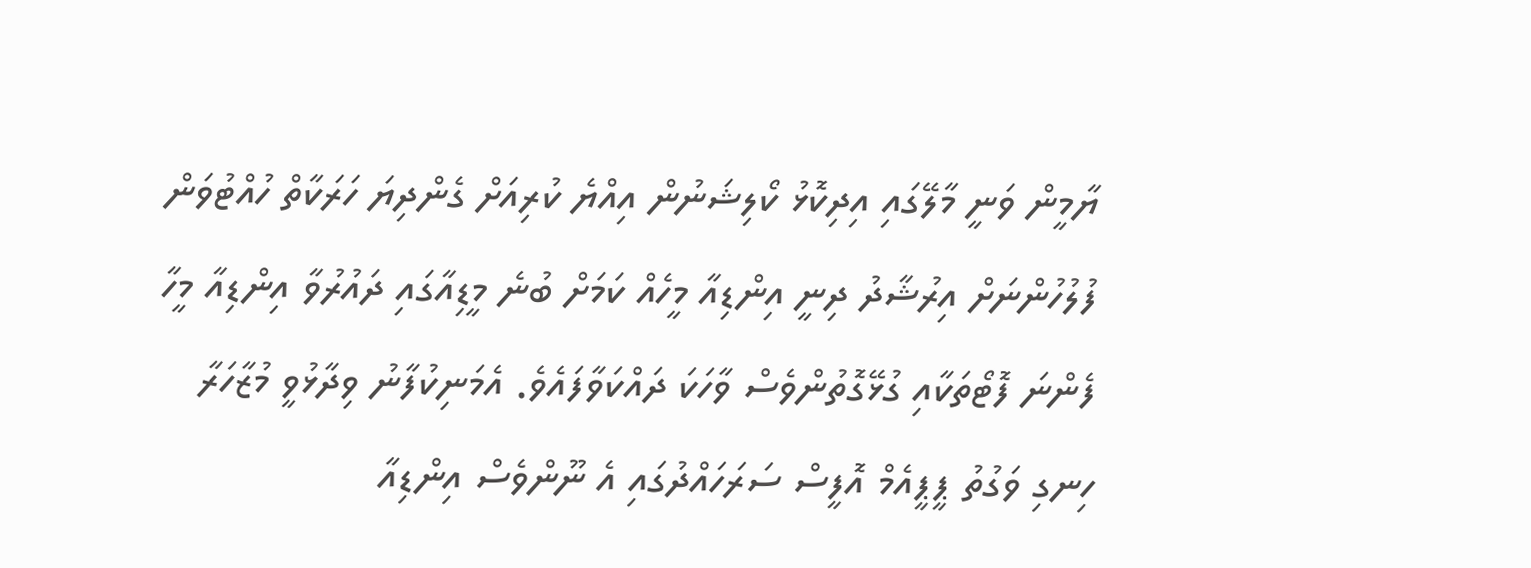ޔާމީން ވަނީ މާލޭގައި އިދިކޮޅު ކޯލިޝަނުން އިއްޔެ ކުރިއަށް ގެންދިޔަ ހަރަކާތް ހުއްޓުވަން ފުލުހުންނަށް އިރުޝާދު ދިނީ އިންޑިއާ މީހެއް ކަމަށް ބުނެ މީޑިއާގައި ދައުރުވާ އިންޑިއާ މީހާ ފެންނަ ފޮޓޯތަކާއި ގުޅޭގޮތުންވެސް ވާހަކަ ދައްކަވާފައެވެ. އެމަނިކުފާނު ވިދާޅުވީ މުޒާހަރާ ހިނގި ވަގުތު ޕީޕީއެމް އޮފީސް ސަރަހައްދުގައި އެ ނޫންވެސް އިންޑިއާ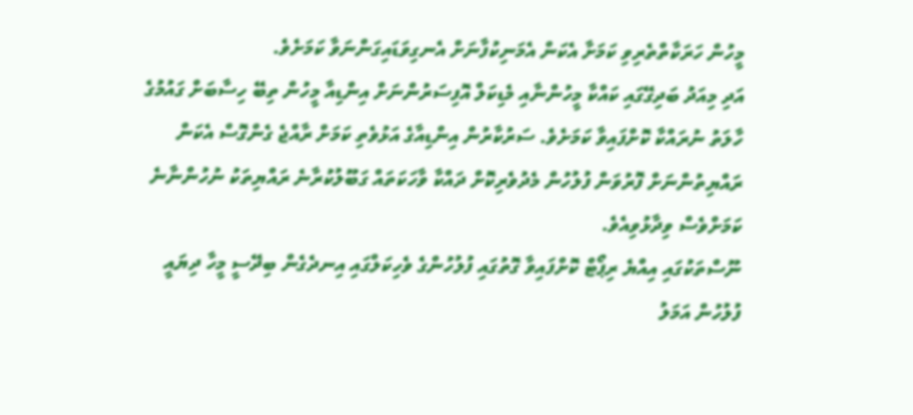މީހުން ހަރަކާތްތެރިވި ކަމަށާ އެކަން އެމަނިކުފާނަށް އެނގިވަޑައިގަންނަވާ ކަމަށެވެ.
އަދި މިއަދު ބަދިގޭގައި ކައްކާ މީހުންނާއި މެޑިކަލް އޮފިސަރުންނަށް އިންޑިއާ މީހުން ތިބޭ ހިސާބަށް ގައުމުގެ ހާލަތު ނުރައްކާ ކޮށްފައިވާ ކަމަށެވެ. ސަރުކާރުން އިންޑިއާގެ އަޅުވެތި ކަމަށް ރާއްޖެ ގެންގޮސް އެކަން ރައްޔިތުންނަށް ފޮރުވަން ފުލުހުން މެދުވެރިކޮށް ދައްކާ ވާހަކަތައް ގަބޫލުކުރާނެ ރައްޔިތަކު ނުހުންނާނެ ކަމަށްވެސް ވިދާޅުވިއެވެ.
ނޫސްތަކުގައި އިއްޔެ ރިޕޯޓް ކޮށްފައިވާ ގޮތުގައި ފުލުހުންގެ ވެހިކަލްގައި އިނދެގެން ބިދޭސީ މީހާ ދިޔައީ ފުލުހުން އަމަލު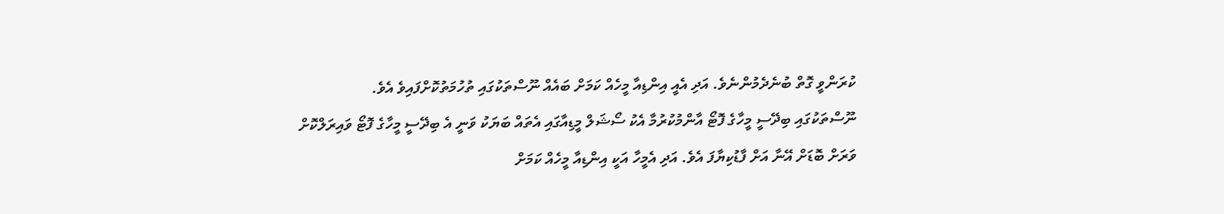ކުރަންވީ ގޮތް ބުނެދެމުންނެވެ. އަދި އެއީ އިންޑިއާ މީހެއް ކަމަށް ބައެއް ނޫސްތަކުގައި ތުހުމަތުކޮށްފައިވެ އެވެ.
ނޫސްތަކުގައި ބިދޭސީ މީހާގެ ފޮޓޯ އާންމުކުރުމާ އެކު ސޯޝަލް މީޑިއާގައި އެތައް ބަޔަކު ވަނީ އެ ބިދޭސީ މީހާގެ ފޮޓޯ ވައިރަލްކޮށް ވަރަށް ބޮޑަށް އޭނާ އަށް ފާޑުކިޔާފަ އެވެ. އަދި އެމީހާ އަކީ އިންޑިއާ މީހެއް ކަމަށް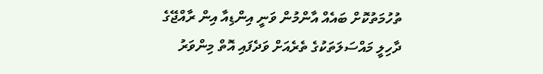ތުހުމަތުކޮށް ބައެއް އާންމުން ވަނީ އިންޑިއާ އިން ރާއްޖޭގެ ދާހިލީ މައްސަލަތަކުގެ ތެރެއަށް ވަދެފައި އޮތް މިންވަރު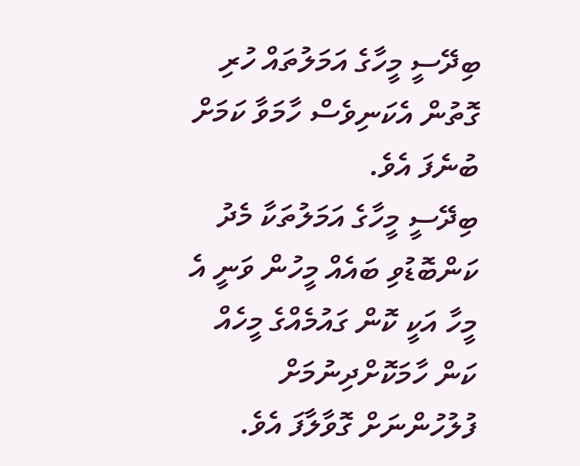ބިދޭސީ މީހާގެ އަމަލުތައް ހުރި ގޮތުން އެކަނިވެސް ހާމަވާ ކަމަށް ބުނެފަ އެވެ.
ބިދޭސީ މީހާގެ އަމަލުތަކާ މެދު ކަންބޮޑުވި ބައެއް މީހުން ވަނީ އެ މީހާ އަކީ ކޮން ގައުމެއްގެ މީހެއް ކަން ހާމަކޮށްދިނުމަށް ފުލުހުންނަށް ގޮވާލާފަ އެވެ.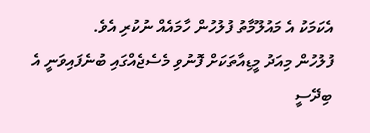އެކަމަކު އެ މައުލޫމާތު ފުލުހުން ހާމައެއް ނުކުރި އެވެ.
ފުލުހުން މިއަދު މީޑިއާތަކަށް ފޮނުވި މެސެޖެއްގައި ބުނެފައިވަނީ އެ ބިދޭސީ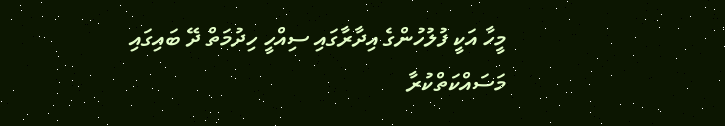މީހާ އަކީ ފުލުހުންގެ އިދާރާގައި ސިއްހީ ހިދުމަތް ދޭ ބައިގައި މަސައްކަތްކުރާ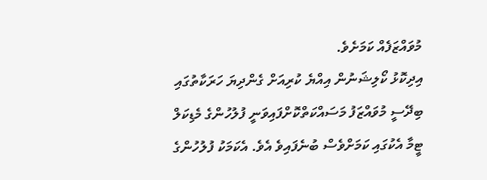މުވައްޒަފެއް ކަމަށެވެ.
އިދިކޮޅު ކޯލިޝަނުން އިއްޔެ ކުރިއަށް ގެންދިޔަ ހަރަކާތުގައި ބިދޭސީ މުވައްޒަފު މަސައްކަތްކޮށްފައިވަނީ ފުލުހުންގެ މެޑިކަލް ޓީމާ އެކުގައި ކަމަށްވެސް ބުނެފައިވެ އެވެ. އެކަމަކު ފުލުހުންގެ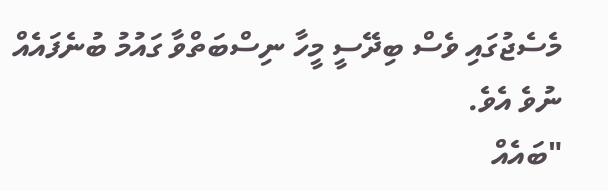މެސެޖުގައި ވެސް ބިދޭސީ މީހާ ނިސްބަތްވާ ގައުމު ބުނެފައެއް ނުވެ އެވެ.
"ބައެއް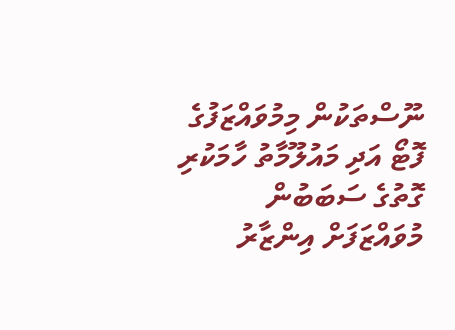ނޫސްތަކުން މިމުވައްޒަފުގެ ފޮޓޯ އަދި މައުލޫމާތު ހާމަކުރި ގޮތުގެ ސަބަބުން މުވައްޒަފަށް އިންޒާރު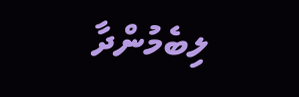ލިބެމުންދާ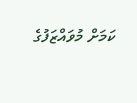ކަމަށް މުވައްޒަފުގެ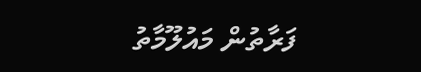ފަރާތުން މައުލޫމާތު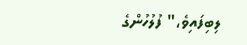ލިބިފައިވެ،" ފުލުހުންގެ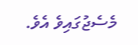މެސެޖުގައިވެ އެވެ.